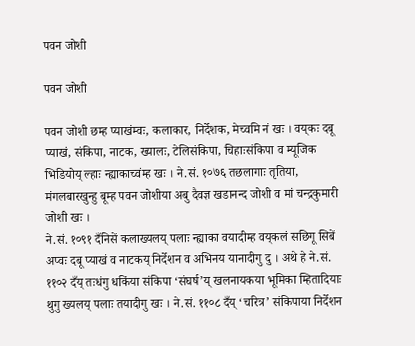पवन जोशी

पवन जोशी

पवन जोशी छम्ह प्याखंम्वः, कलाकार, निर्देशक, मेच्वमि नं खः । वय्‌कः दबू प्याखं, संकिपा, नाटक, ख्यालः, टेलिसंकिपा, चिहाःसंकिपा व म्यूजिक भिडियोय्‌ ल्हाः न्ह्याकाच्वंम्ह खः । ने.सं. १०७६ तछलागाः तृतिया, मंगलबारखुन्हु बूम्ह पवन जोशीया अबु दैवज्ञ खडानन्द जोशी व मां चन्द्रकुमारी जोशी खः ।
ने.सं. १०९१ दँनिसें कलाख्यलय्‌ पलाः न्ह्याका वयादीम्ह वय्‌कलं सछिगू सिबें अप्वः दबू प्याखं व नाटकय्‌ निर्देशन व अभिनय यानादीगु दु । अथे हे ने.सं. ११०२ दँय्‌ तःधंगु धकिंया संकिपा ‘संघर्ष’य्‌ खलनायकया भूमिका म्हितादियाः थुगु ख्यलय्‌ पलाः तयादीगु खः । ने.सं. ११०८ दँय्‌ ‘चरित्र’ संकिपाया निर्देशन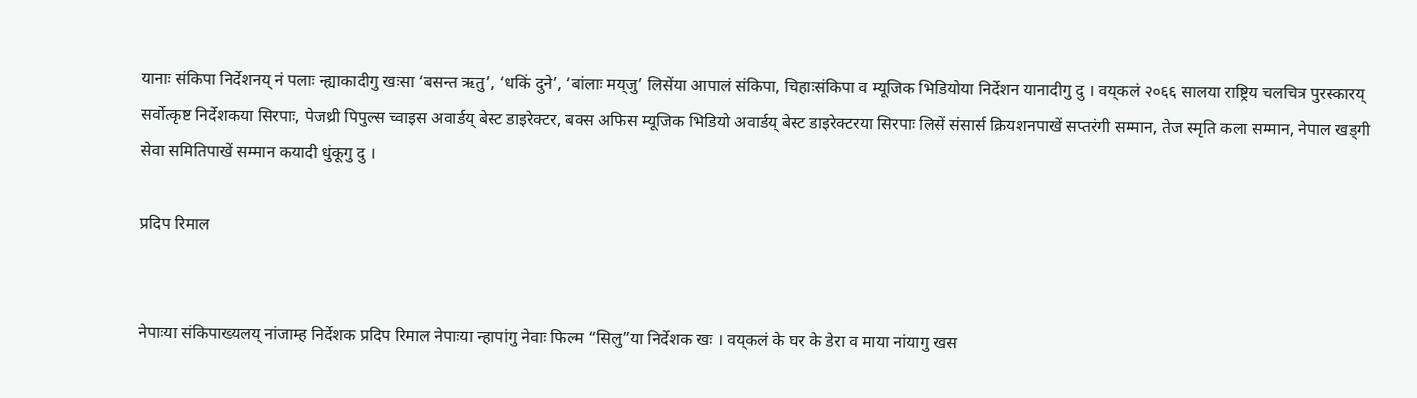यानाः संकिपा निर्देशनय्‌ नं पलाः न्ह्याकादीगु खःसा ‘बसन्त ऋतु’, ‘धकिं दुने’, ‘बांलाः मय्‌जु’ लिसेंया आपालं संकिपा, चिहाःसंकिपा व म्यूजिक भिडियोया निर्देशन यानादीगु दु । वय्‌कलं २०६६ सालया राष्ट्रिय चलचित्र पुरस्कारय्‌ सर्वोत्कृष्ट निर्देशकया सिरपाः, पेजथ्री पिपुल्स च्वाइस अवार्डय्‌ बेस्ट डाइरेक्टर, बक्स अफिस म्यूजिक भिडियो अवार्डय्‌ बेस्ट डाइरेक्टरया सिरपाः लिसें संसार्स क्रियशनपाखें सप्तरंगी सम्मान, तेज स्मृति कला सम्मान, नेपाल खड्गी सेवा समितिपाखें सम्मान कयादी धुंकूगु दु ।

प्रदिप रिमाल


नेपाःया संकिपाख्यलय्‌ नांजाम्ह निर्देशक प्रदिप रिमाल नेपाःया न्हापांगु नेवाः फिल्म “सिलु”या निर्देशक खः । वय्‌कलं के घर के डेरा व माया नांयागु खस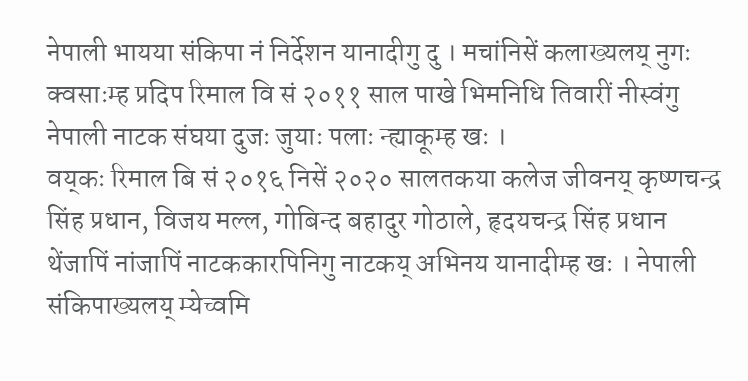नेपाली भायया संकिपा नं निर्देशन यानादीगु दु । मचांनिसें कलाख्यलय्‌ नुगः क्वसाःम्ह प्रदिप रिमाल वि सं २०११ साल पाखे भिमनिधि तिवारीं नीस्वंगु नेपाली नाटक संघया दुजः जुयाः पलाः न्ह्याकूम्ह खः ।
वय्‌कः रिमाल बि सं २०१६ निसें २०२० सालतकया कलेज जीवनय्‌ कृष्णचन्द्र सिंह प्रधान, विजय मल्ल, गोबिन्द बहादुर गोठाले, हृदयचन्द्र सिंह प्रधान थेंजापिं नांजापिं नाटककारपिनिगु नाटकय्‌ अभिनय यानादीम्ह खः । नेपाली संकिपाख्यलय्‌ म्येच्वमि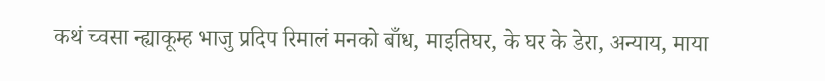कथं च्वसा न्ह्याकूम्ह भाजु प्रदिप रिमालं मनको बाँध, माइतिघर, के घर के डेरा, अन्याय, माया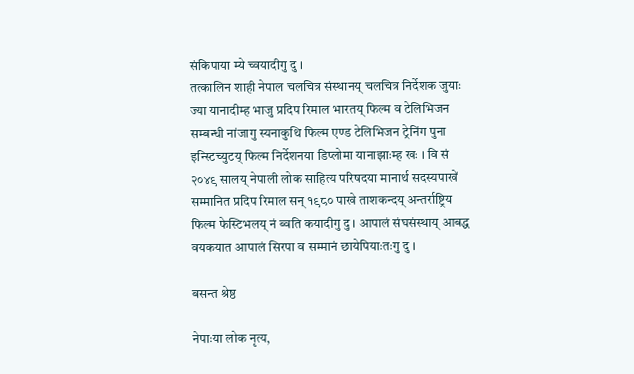संकिपाया म्ये च्वयादीगु दु ।
तत्कालिन शाही नेपाल चलचित्र संस्थानय्‌ चलचित्र निर्देशक जुयाः ज्या यानादीम्ह भाजु प्रदिप रिमाल भारतय्‌ फिल्म व टेलिभिजन सम्बन्धी नांजागु स्यनाकुथि फिल्म एण्ड टेलिभिजन ट्रेनिंग पुना इन्स्टिच्युटय्‌ फिल्म निर्देशनया डिप्लोमा यानाझाःम्ह खः । वि सं २०४९ सालय्‌ नेपाली लोक साहित्य परिषदया मानार्थ सदस्यपाखें सम्मानित प्रदिप रिमाल सन् १९८० पाखे ताशकन्दय्‌ अन्तर्राष्ट्रिय फिल्म फेस्टिभलय्‌ नं ब्वति कयादीगु दु । आपालं संघसंस्थाय्‌ आबद्ध वयकयात आपालं सिरपा व सम्मानं छायेपियाःतःगु दु ।

बसन्त श्रेष्ठ

नेपाःया लोक नृत्य,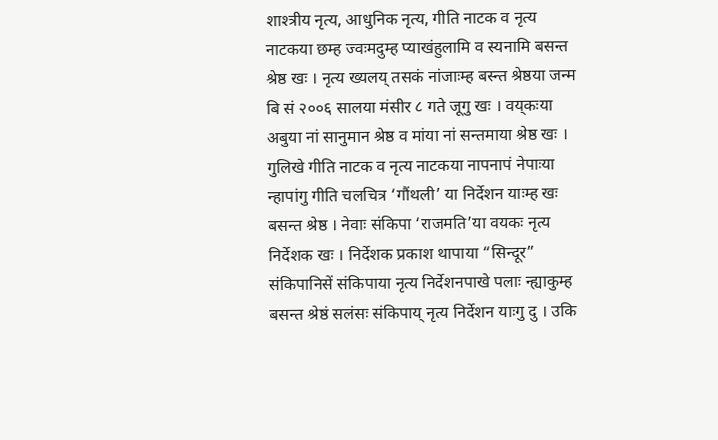शाश्त्रीय नृत्य, आधुनिक नृत्य, गीति नाटक व नृत्य नाटकया छम्ह ज्वःमदुम्ह प्याखंहुलामि व स्यनामि बसन्त श्रेष्ठ खः । नृत्य ख्यलय्‌ तसकं नांजाःम्ह बस्न्त श्रेष्ठया जन्म बि सं २००६ सालया मंसीर ८ गते जूगु खः । वय्‌कःया अबुया नां सानुमान श्रेष्ठ व मांया नां सन्तमाया श्रेष्ठ खः । गुलिखे गीति नाटक व नृत्य नाटकया नापनापं नेपाःया न्हापांगु गीति चलचित्र ‘गौंथली’ या निर्देशन याःम्ह खः बसन्त श्रेष्ठ । नेवाः संकिपा ‘राजमति’या वयकः नृत्य निर्देशक खः । निर्देशक प्रकाश थापाया “सिन्दूर” संकिपानिसें संकिपाया नृत्य निर्देशनपाखे पलाः न्ह्याकुम्ह बसन्त श्रेष्ठं सलंसः संकिपाय्‌ नृत्य निर्देशन याःगु दु । उकि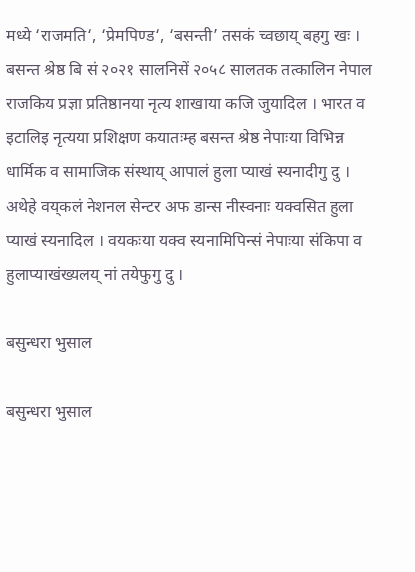मध्ये ‘राजमति‘, ‘प्रेमपिण्ड‘, ‘बसन्ती’ तसकं च्वछाय्‌ बहगु खः । बसन्त श्रेष्ठ बि सं २०२१ सालनिसें २०५८ सालतक तत्कालिन नेपाल राजकिय प्रज्ञा प्रतिष्ठानया नृत्य शाखाया कजि जुयादिल । भारत व इटालिइ नृत्यया प्रशिक्षण कयातःम्ह बसन्त श्रेष्ठ नेपाःया विभिन्न धार्मिक व सामाजिक संस्थाय्‌ आपालं हुला प्याखं स्यनादीगु दु । अथेहे वय्‌कलं नेशनल सेन्टर अफ डान्स नीस्वनाः यक्वसित हुला प्याखं स्यनादिल । वयकःया यक्व स्यनामिपिन्सं नेपाःया संकिपा व हुलाप्याखंख्यलय्‌ नां तयेफुगु दु ।

बसुन्धरा भुसाल

बसुन्धरा भुसाल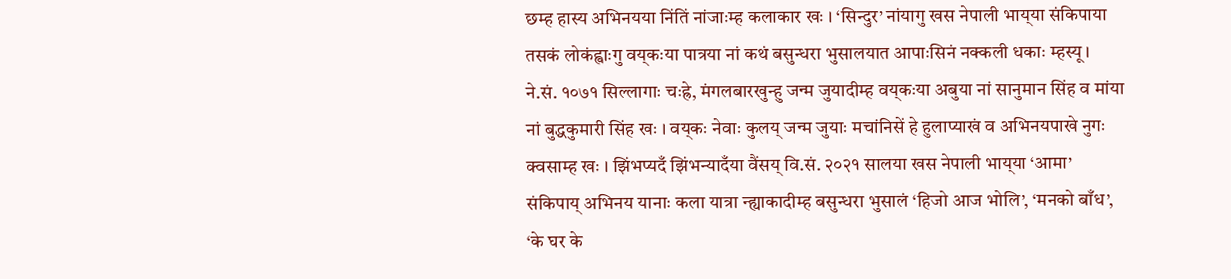छम्ह हास्य अभिनयया निंतिं नांजाःम्ह कलाकार खः । ‘सिन्दुर’ नांयागु खस नेपाली भाय्‌या संकिपाया तसकं लोकंह्वाःगु वय्‌कःया पात्रया नां कथं बसुन्धरा भुसालयात आपाःसिनं नक्कली धकाः म्हस्यू । ने.सं. १०७१ सिल्लागाः चःह्रे, मंगलबारखुन्हु जन्म जुयादीम्ह वय्‌कःया अबुया नां सानुमान सिंह व मांया नां बुद्धकुमारी सिंह खः । वय्‌कः नेवाः कुलय्‌ जन्म जुयाः मचांनिसें हे हुलाप्याखं व अभिनयपाखे नुगः क्वसाम्ह खः । झिंभप्यदँ झिंभन्यादँया वैंसय्‌ वि.सं. २०२१ सालया खस नेपाली भाय्‌या ‘आमा’ संकिपाय्‌ अभिनय यानाः कला यात्रा न्ह्याकादीम्ह बसुन्धरा भुसालं ‘हिजो आज भोलि’, ‘मनको बाँध’, ‘के घर के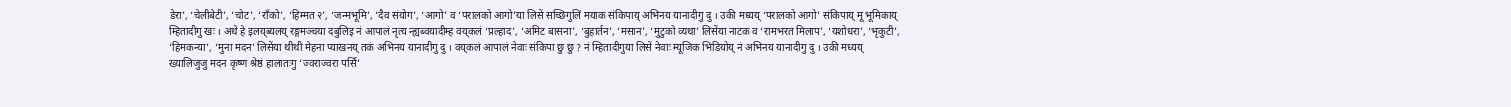डेरा’, ‘चेलीबेटी’, ‘चोट’, ‘राँको’, ‘हिम्मत २’, ‘जन्मभूमि’, ‘दैव संयोग’, ‘आगो’ व ‘परालको आगो’या लिसें सच्छिगुलिं मयाक संकिपाय्‌ अभिनय यानादीगु दु । उकी मध्यय्‌ ‘परालको आगो’ संकिपाय्‌ मू भूमिकाय्‌ म्हितादीगु खः । अथे हे इलय्‌ब्यलय्‌ रङ्गमञ्चया दबुलिइ नं आपालं नृत्य न्ह्यब्वयादीम्ह वय्‌कलं ‘प्रल्हाद’, ‘अमिट बासना’, ‘बुहार्तन’, ‘मसान’, ‘मुटुको व्यथा’ लिसेंया नाटक व ‘रामभरत मिलाप’, ‘यशोधरा’, ‘भृकुटी’, ‘हिमकन्या’, ‘मुना मदन’ लिसेंया थीथी मेहना प्याखनय्‌ तकं अभिनय यानादीगु दु । वय्‌कलं आपालं नेवाः संकिपा छु छु ? नं म्हितादीगुया लिसें नेवाः म्यूजिक भिडियोय्‌ नं अभिनय यानादीगु दु । उकी मध्यय्‌ ख्यालिजुजु मदन कृष्ण श्रेष्ठं हालातःगु ‘ज्वराज्वरा पर्सि’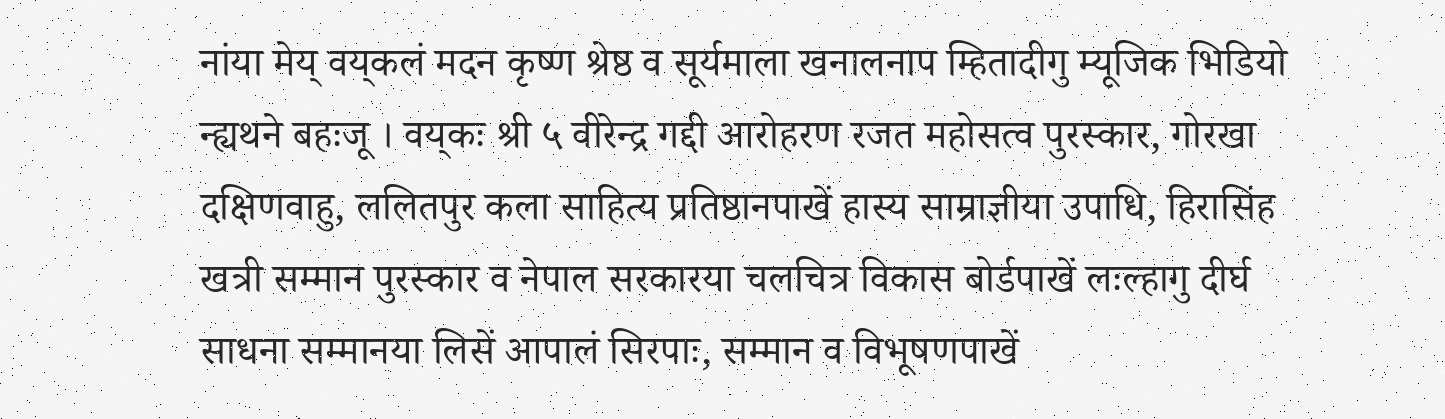नांया मेय्‌ वय्‌कलं मदन कृष्ण श्रेष्ठ व सूर्यमाला खनालनाप म्हितादीगु म्यूजिक भिडियो न्ह्यथने बहःजू । वय्‌कः श्री ५ वीरेन्द्र गद्दी आरोहरण रजत महोसत्व पुरस्कार, गोरखा दक्षिणवाहु, ललितपुर कला साहित्य प्रतिष्ठानपाखें हास्य साम्राज्ञीया उपाधि, हिरासिंह खत्री सम्मान पुरस्कार व नेपाल सरकारया चलचित्र विकास बोर्डपाखें लःल्हागु दीर्घ साधना सम्मानया लिसें आपालं सिरपाः, सम्मान व विभूषणपाखें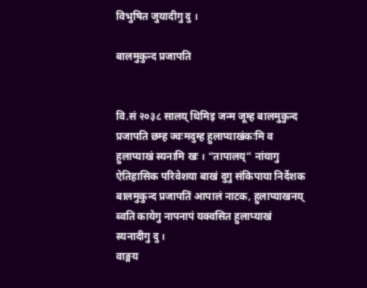विभुषित जुयादीगु दु ।

बालमुकुन्द प्रजापति


वि.सं २०३८ सालय्‌ थिमिइ जन्म जूम्ह बालमुकुन्द प्रजापति छम्ह ज्वःमदुम्ह हुलाप्याखंकःमि व हुलाप्याखं स्यनामि खः । “तापालय्‌” नांयागु ऐतिहासिक परिवेशया बाखं दुगु संकिपाया निर्देशक बालमुकुन्द प्रजापतिं आपालं नाटक, हुलाप्याखनय्‌ ब्वति कायेगु नापनापं यक्वसित हुलाप्याखं स्यनादीगु दु ।
वाङ्मय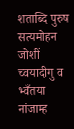शताब्दि पुरुष सत्यमोहन जोशीं च्वयादीगु व भ्वँतया नांजाम्ह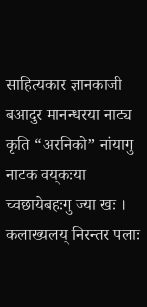साहित्यकार ज्ञानकाजी बआदुर मानन्धरया नाट्य कृति “अरनिको” नांयागु नाटक वय्‌कःया च्वछायेबहःगु ज्या खः । कलाख्यलय्‌ निरन्तर पलाः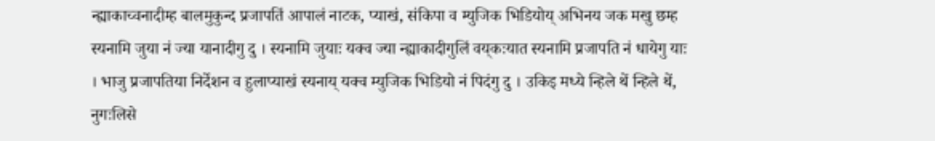न्ह्याकाच्वनादीम्ह बालमुकुन्द प्रजापतिं आपालं नाटक, प्याखं, संकिपा व म्युजिक भिडियोय्‌ अभिनय जक मखु छम्ह स्यनामि जुया नं ज्या यानादीगु दु । स्यनामि जुयाः यक्व ज्या न्ह्याकादीगुलिं वय्‌कःयात स्यनामि प्रजापति नं धायेगु याः । भाजु प्रजापतिया निर्देशन व हुलाप्याखं स्यनाय्‌ यक्व म्युजिक भिडियो नं पिदंगु दु । उकिइ मध्ये न्हिले थें न्हिले थें, नुगःलिसे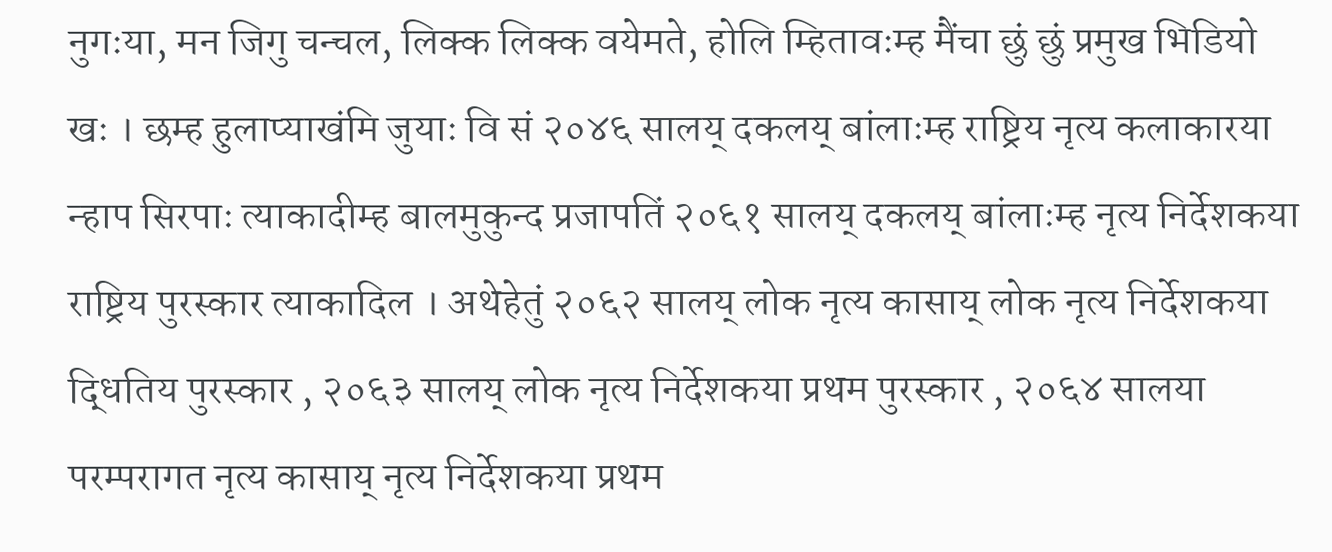नुगःया, मन जिगु चन्चल, लिक्क लिक्क वयेमते, होलि म्हितावःम्ह मैंचा छुं छुं प्रमुख भिडियो खः । छम्ह हुलाप्याखंमि जुयाः वि सं २०४६ सालय्‌ दकलय्‌ बांलाःम्ह राष्ट्रिय नृत्य कलाकारया न्हाप सिरपाः त्याकादीम्ह बालमुकुन्द प्रजापतिं २०६१ सालय्‌ दकलय्‌ बांलाःम्ह नृत्य निर्देशकया राष्ट्रिय पुरस्कार त्याकादिल । अथेहेतुं २०६२ सालय्‌ लोक नृत्य कासाय्‌ लोक नृत्य निर्देशकया द्धितिय पुरस्कार , २०६३ सालय्‌ लोक नृत्य निर्देशकया प्रथम पुरस्कार , २०६४ सालया परम्परागत नृत्य कासाय्‌ नृत्य निर्देशकया प्रथम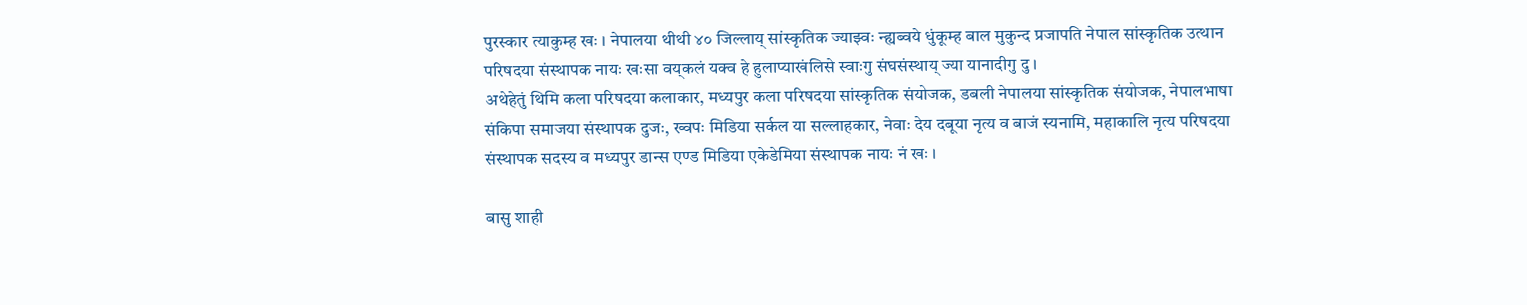पुरस्कार त्याकुम्ह खः । नेपालया थीथी ४० जिल्लाय्‌ सांस्कृतिक ज्याझ्वः न्ह्यब्वये धुंकूम्ह बाल मुकुन्द प्रजापति नेपाल सांस्कृतिक उत्थान परिषदया संस्थापक नायः खःसा वय्‌कलं यक्व हे हुलाप्याखंलिसे स्वाःगु संघसंस्थाय्‌ ज्या यानादीगु दु ।
अथेहेतुं थिमि कला परिषदया कलाकार, मध्यपुर कला परिषदया सांस्कृतिक संयोजक, डबली नेपालया सांस्कृतिक संयोजक, नेपालभाषा संकिपा समाजया संस्थापक दुजः, ख्वपः मिडिया सर्कल या सल्लाहकार, नेवाः देय दबूया नृत्य व बाजं स्यनामि, महाकालि नृत्य परिषदया संस्थापक सदस्य व मध्यपुर डान्स एण्ड मिडिया एकेडेमिया संस्थापक नायः नं खः ।

बासु शाही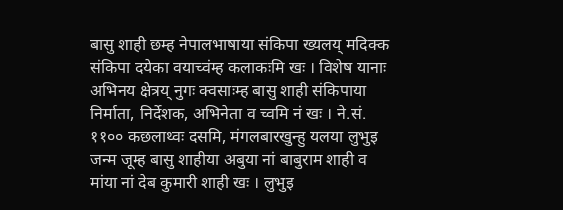बासु शाही छम्ह नेपालभाषाया संकिपा ख्यलय्‌ मदिक्क संकिपा दयेका वयाच्वंम्ह कलाकःमि खः । विशेष यानाः अभिनय क्षेत्रय्‌ नुगः क्वसाःम्ह बासु शाही संकिपाया निर्माता, निर्देशक, अभिनेता व च्वमि नं खः । ने.सं. ११०० कछलाथ्वः दसमि, मंगलबारखुन्हु यलया लुभुइ जन्म जूम्ह बासु शाहीया अबुया नां बाबुराम शाही व मांया नां देब कुमारी शाही खः । लुभुइ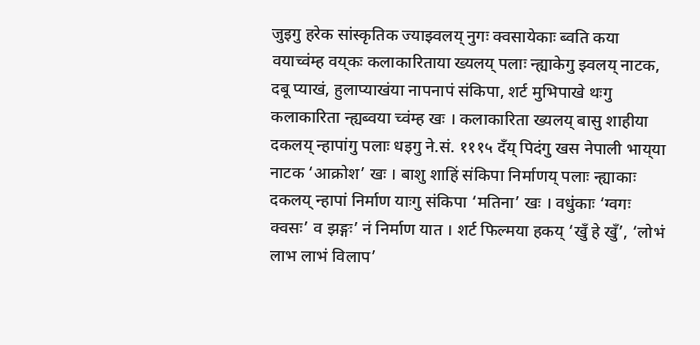जुइगु हरेक सांस्कृतिक ज्याझ्वलय्‌ नुगः क्वसायेकाः ब्वति कया वयाच्वंम्ह वय्‌कः कलाकारिताया ख्यलय्‌ पलाः न्ह्याकेगु झ्वलय्‌ नाटक, दबू प्याखं, हुलाप्याखंया नापनापं संकिपा, शर्ट मुभिपाखे थःगु कलाकारिता न्ह्यब्वया च्वंम्ह खः । कलाकारिता ख्यलय्‌ बासु शाहीया दकलय्‌ न्हापांगु पलाः धइगु ने.सं. १११५ दँय्‌ पिदंगु खस नेपाली भाय्‌या नाटक ‘आक्रोश’ खः । बाशु शाहिं संकिपा निर्माणय्‌ पलाः न्ह्याकाः दकलय्‌ न्हापां निर्माण याःगु संकिपा ‘मतिना’ खः । वधुंकाः ‘ग्वगः क्वसः’ व झङ्गः’ नं निर्माण यात । शर्ट फिल्मया हकय्‌ ‘खुँ हे खुँ’, ‘लोभं लाभ लाभं विलाप’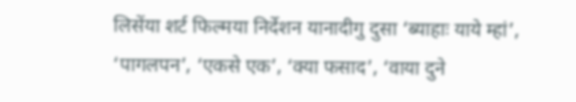लिसेंया शर्ट फिल्मया निर्देशन यानादीगु दुसा ‘ब्याहाः याये म्हां’, ‘पागलपन’, ‘एकसे एक’, ‘क्या फसाद’, ‘वाया दुने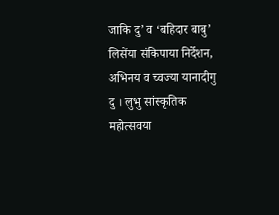जाकि दु’ व ‘बहिदार बाबु’ लिसेंया संकिपाया निर्देशन, अभिनय व च्वज्या यानादीगु दु । लुभु सांस्कृतिक महोत्सवया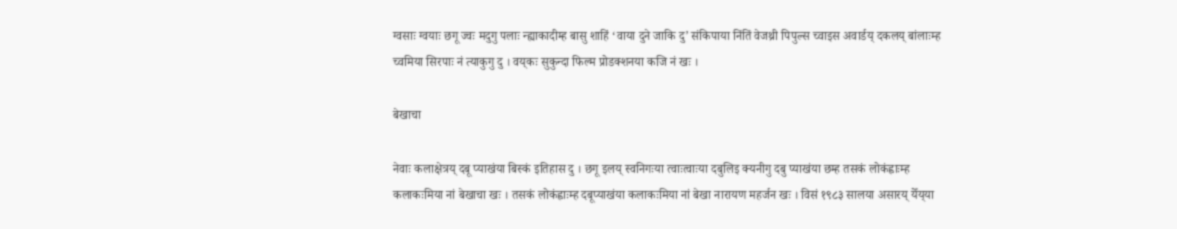ग्वसाः ग्वयाः छगू ज्वः मदुगु पलाः न्ह्याकादीम्ह बासु शाहिं ‘वाया दुने जाकि दु’ संकिपाया निंतिं वेजथ्री पिपुल्स च्वाइस अवार्डय्‌ दकलय्‌ बांलाःम्ह च्वमिया सिरपाः नं त्याकुगु दु । वय्‌कः सुकुन्दा फिल्म प्रोडक्शनया कजि नं खः ।

बेखाचा

नेवाः कलाक्षेत्रय्‌ दबू प्याखंया बिस्कं इतिहास दु । छगू इलय्‌ स्वनिगःया त्वाःत्वाःया दबुलिइ क्यनीगु दबु प्याखंया छम्ह तसकं लोकंह्वाःम्ह कलाकःमिया नां बेखाचा खः । तसकं लोकंह्वाःम्ह दबूप्याखंया कलाकःमिया नां बेखा नारायण महर्जन खः । विसं १९८३ सालया असारय्‌ येँय्‌या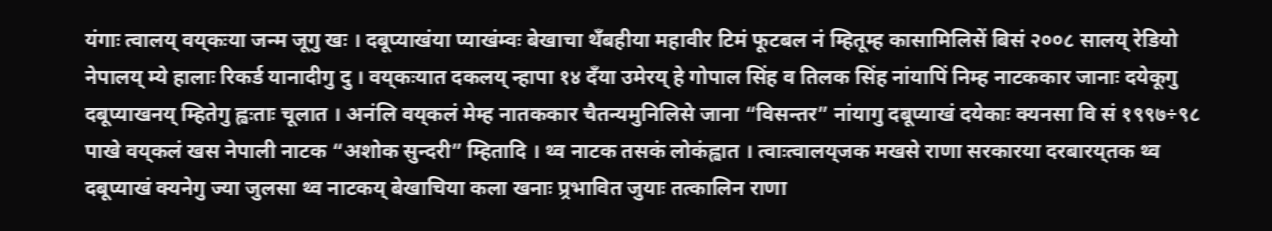यंगाः त्वालय्‌ वय्‌कःया जन्म जूगु खः । दबूप्याखंया प्याखंम्वः बेखाचा थँबहीया महावीर टिमं फूटबल नं म्हितूम्ह कासामिलिसें बिसं २००८ सालय्‌ रेडियो नेपालय्‌ म्ये हालाः रिकर्ड यानादीगु दु । वय्‌कःयात दकलय्‌ न्हापा १४ दँया उमेरय्‌ हे गोपाल सिंह व तिलक सिंह नांयापिं निम्ह नाटककार जानाः दयेकूगु दबूप्याखनय्‌ म्हितेगु ह्वःताः चूलात । अनंलि वय्‌कलं मेम्ह नातककार चैतन्यमुनिलिसे जाना “विसन्तर” नांयागु दबूप्याखं दयेकाः क्यनसा वि सं १९९७÷९८ पाखे वय्‌कलं खस नेपाली नाटक “अशोक सुन्दरी” म्हितादि । थ्व नाटक तसकं लोकंह्वात । त्वाःत्वालय्‌जक मखसे राणा सरकारया दरबारय्‌तक थ्व दबूप्याखं क्यनेगु ज्या जुलसा थ्व नाटकय्‌ बेखाचिया कला खनाः प्र्रभावित जुयाः तत्कालिन राणा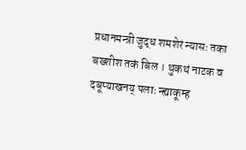प्रधानमन्त्री जुद्ध शमशेरं न्यासः तका बख्शीश तकं बिल । थुकथं नाटक व दबूप्याखनय्‌ पलाः न्ह्याकूम्ह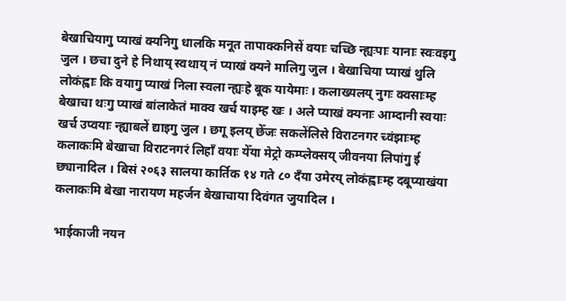बेखाचियागु प्याखं क्यनिगु धालकि मनूत तापाक्कनिसें वयाः चच्छि न्ह्यःपाः यानाः स्वःवइगु जुल । छचा दुने हे निथाय्‌ स्वथाय्‌ नं प्याखं क्यने मालिगु जुल । बेखाचिया प्याखं थुलि लोकंह्वाः कि वयागु प्याखं निला स्वला न्ह्यःहे बूक यायेमाः । कलाख्यलय्‌ नुगः क्वसाःम्ह बेखाचा थःगु प्याखं बांलाकेतं माक्व खर्च याइम्ह खः । अले प्याखं क्यनाः आम्दानी स्वयाः खर्च उप्वयाः न्ह्याबलें द्याइगु जुल । छगू इलय्‌ छेँजः सकलेंलिसे विराटनगर च्वंझाःम्ह कलाकःमि बेखाचा विराटनगरं लिहाँ वयाः येँया मेट्रो कम्प्लेक्सय्‌ जीवनया लिपांगु ई छ्यानादिल । बिसं २०६३ सालया कार्तिक १४ गते ८० दँया उमेरय्‌ लोकंह्वाःम्ह दबूप्याखंया कलाकःमि बेखा नारायण महर्जन बेखाचाया दिवंगत जुयादिल ।

भाईकाजी नयन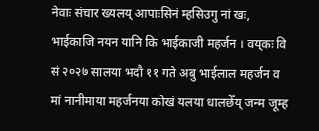नेवाः संचार ख्यलय्‌ आपाःसिनं म्हसिउगु नां खः, भाईकाजि नयन यानि कि भाईकाजी महर्जन । वय्‌कः वि सं २०२७ सालया भदौ ११ गते अबु भाईलाल महर्जन व मां नानीमाया महर्जनया कोखं यलया धालछेँय्‌ जन्म जूम्ह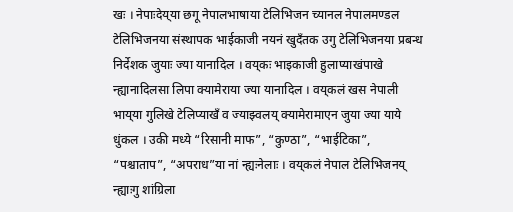खः । नेपाःदेय्‌या छगू नेपालभाषाया टेलिभिजन च्यानल नेपालमण्डल टेलिभिजनया संस्थापक भाईकाजी नयनं खुदँतक उगु टेलिभिजनया प्रबन्ध निर्देशक जुयाः ज्या यानादिल । वय्‌कः भाइकाजी हुलाप्याखंपाखे न्ह्यानादिलसा लिपा क्यामेराया ज्या यानादिल । वय्‌कलं खस नेपाली भाय्‌या गुलिखे टेलिप्याखँ व ज्याझ्वलय्‌ क्यामेरामाएन जुया ज्या याये धुंकल । उकी मध्ये “रिसानी माफ”, “कुण्ठा”, “भाईटिका”, “पश्चाताप”, “अपराध”या नां न्ह्यःनेलाः । वय्‌कलं नेपाल टेलिभिजनय्‌ न्ह्याःगु शांग्रिला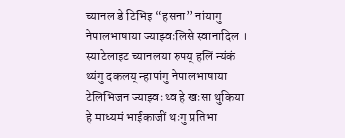च्यानल डे टिभिइ “हसना” नांयागु नेपालभाषाया ज्याझ्वःलिसे स्वानादिल । स्याटेलाइट च्यानलया रुपय्‌ हलिं न्यंकं थ्यंगु दकलय्‌ न्हापांगु नेपालभाषाया टेलिभिजन ज्याझ्वः थ्व हे खःसा थुकिया हे माध्यमं भाईकाजीं थःगु प्रतिभा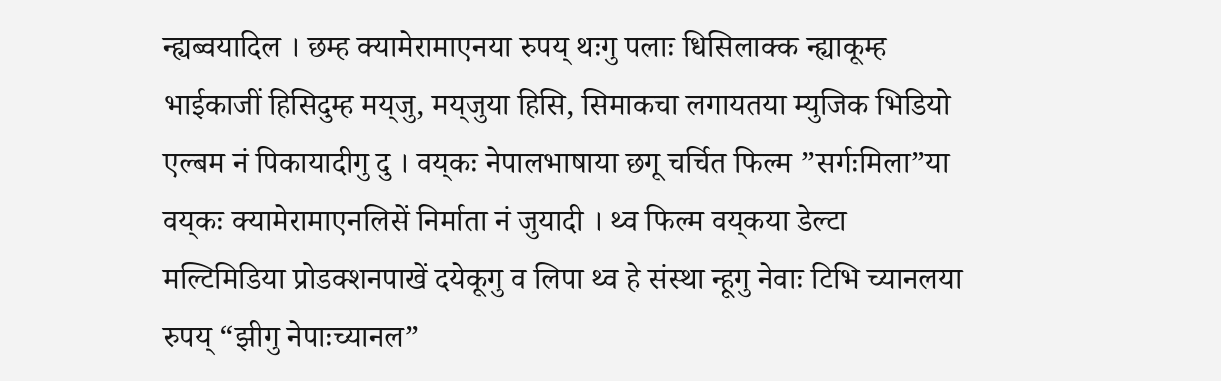न्ह्यब्वयादिल । छम्ह क्यामेरामाएनया रुपय्‌ थःगु पलाः धिसिलाक्क न्ह्याकूम्ह भाईकाजीं हिसिदुम्ह मय्‌जु, मय्‌जुया हिसि, सिमाकचा लगायतया म्युजिक भिडियो एल्बम नं पिकायादीगु दु । वय्‌कः नेपालभाषाया छगू चर्चित फिल्म ”सर्गःमिला”या वय्‌कः क्यामेरामाएनलिसें निर्माता नं जुयादी । थ्व फिल्म वय्‌कया डेल्टा मल्टिमिडिया प्रोडक्शनपाखें दयेकूगु व लिपा थ्व हे संस्था न्हूगु नेवाः टिभि च्यानलया रुपय्‌ “झीगु नेपाःच्यानल”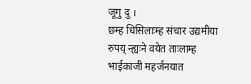जूगु दु ।
छम्ह धिसिलाःम्ह संचार उद्यमीया रुपय्‌ न्ह्यःने वयेत ताःलाम्ह भाईकाजी महर्जनयात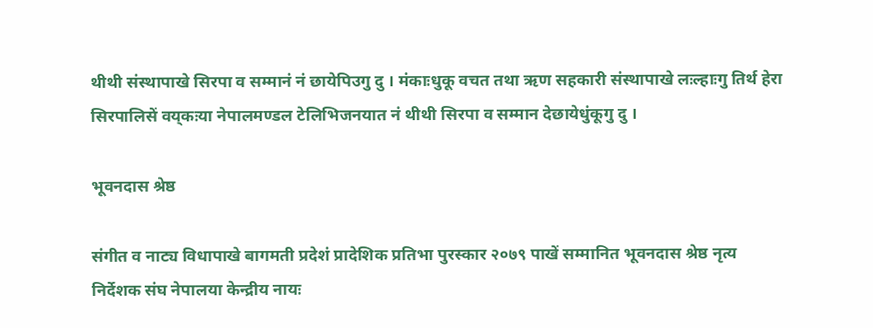थीथी संस्थापाखे सिरपा व सम्मानं नं छायेपिउगु दु । मंकाःधुकू वचत तथा ऋण सहकारी संस्थापाखे लःल्हाःगु तिर्थ हेरा सिरपालिसें वय्‌कःया नेपालमण्डल टेलिभिजनयात नं थीथी सिरपा व सम्मान देछायेधुंकूगु दु ।

भूवनदास श्रेष्ठ

संगीत व नाट्य विधापाखे बागमती प्रदेशं प्रादेशिक प्रतिभा पुरस्कार २०७९ पाखें सम्मानित भूवनदास श्रेष्ठ नृत्य निर्देशक संघ नेपालया केन्द्रीय नायः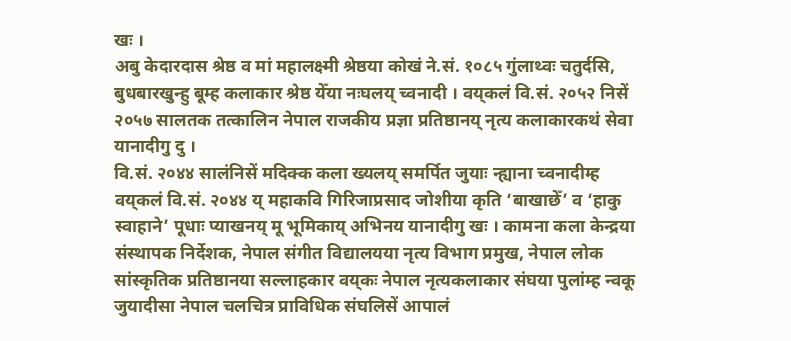खः ।
अबु केदारदास श्रेष्ठ व मां महालक्ष्मी श्रेष्ठया कोखं ने.सं. १०८५ गुंलाथ्वः चतुर्दसि, बुधबारखुन्हु बूम्ह कलाकार श्रेष्ठ येँया नःघलय्‌ च्वनादी । वय्‌कलं वि.सं. २०५२ निसें २०५७ सालतक तत्कालिन नेपाल राजकीय प्रज्ञा प्रतिष्ठानय्‌ नृत्य कलाकारकथं सेवा यानादीगु दु ।
वि.सं. २०४४ सालंनिसें मदिक्क कला ख्यलय्‌ समर्पित जुयाः न्ह्याना च्वनादीम्ह वय्‌कलं वि.सं. २०४४ य्‌ महाकवि गिरिजाप्रसाद जोशीया कृति ‘बाखाछेँ’ व ‘हाकु स्वाहाने’ पूधाः प्याखनय्‌ मू भूमिकाय्‌ अभिनय यानादीगु खः । कामना कला केन्द्रया संस्थापक निर्देशक, नेपाल संगीत विद्यालयया नृत्य विभाग प्रमुख, नेपाल लोक सांस्कृतिक प्रतिष्ठानया सल्लाहकार वय्‌कः नेपाल नृत्यकलाकार संघया पुलांम्ह न्वकू जुयादीसा नेपाल चलचित्र प्राविधिक संघलिसें आपालं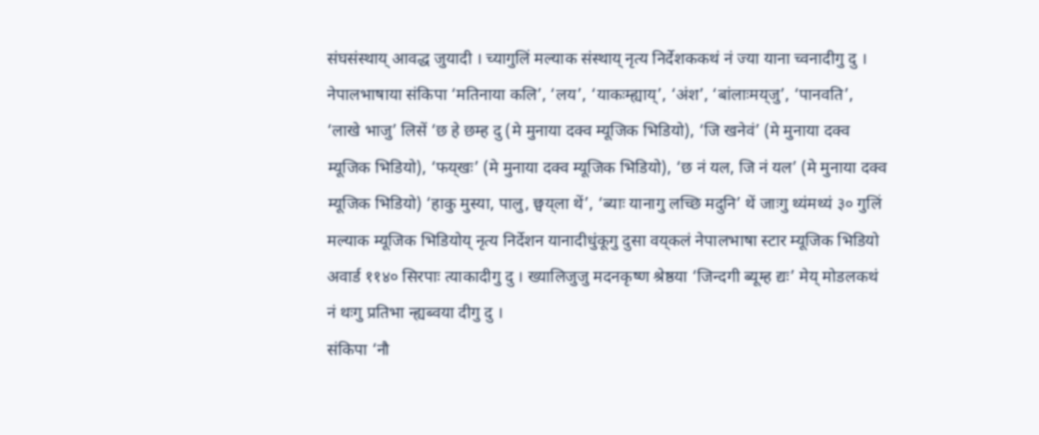संघसंस्थाय्‌ आवद्ध जुयादी । च्यागुलिं मल्याक संस्थाय्‌ नृत्य निर्देशककथं नं ज्या याना च्वनादीगु दु । नेपालभाषाया संकिपा ‘मतिनाया कलि’, ‘लय’, ‘याकःम्ह्याय्‌’, ‘अंश’, ‘बांलाःमय्‌जु’, ‘पानवति’, ‘लाखे भाजु’ लिसें ‘छ हे छम्ह दु (मे मुनाया दक्व म्यूजिक भिडियो), ‘जि खनेवं’ (मे मुनाया दक्व म्यूजिक भिडियो), ‘फय्‌खः’ (मे मुनाया दक्व म्यूजिक भिडियो), ‘छ नं यल, जि नं यल’ (मे मुनाया दक्व म्यूजिक भिडियो) ‘हाकु मुस्या, पालु, छ्वय्‌ला थें’, ‘ब्याः यानागु लच्छि मदुनि’ थें जाःगु थ्यंमथ्यं ३० गुलिं मल्याक म्यूजिक भिडियोय्‌ नृत्य निर्देशन यानादीधुंकूगु दुसा वय्‌कलं नेपालभाषा स्टार म्यूजिक भिडियो अवार्ड ११४० सिरपाः त्याकादीगु दु । ख्यालिजुजु मदनकृष्ण श्रेष्ठया ‘जिन्दगी ब्यूम्ह द्यः’ मेय्‌ मोडलकथं नं थःगु प्रतिभा न्ह्यब्वया दीगु दु ।
संकिपा ‘नौ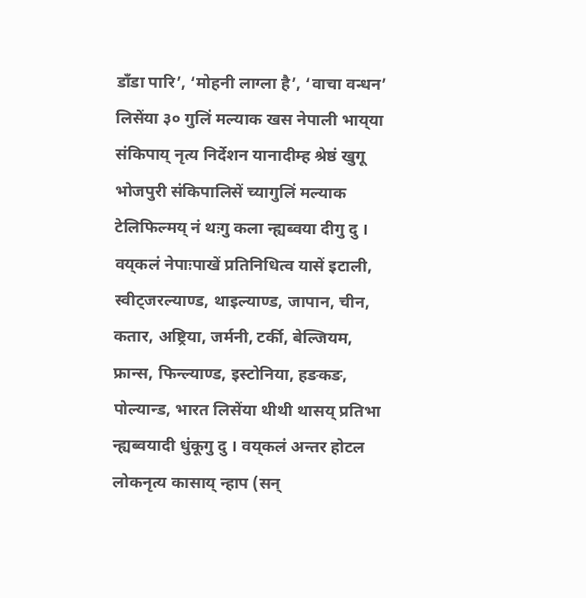डाँडा पारि’, ‘मोहनी लाग्ला है’, ‘वाचा वन्धन’ लिसेंया ३० गुलिं मल्याक खस नेपाली भाय्‌या संकिपाय्‌ नृत्य निर्देशन यानादीम्ह श्रेष्ठं खुगू भोजपुरी संकिपालिसें च्यागुलिं मल्याक टेलिफिल्मय्‌ नं थःगु कला न्ह्यब्वया दीगु दु ।
वय्‌कलं नेपाःपाखें प्रतिनिधित्व यासें इटाली, स्वीट्जरल्याण्ड, थाइल्याण्ड, जापान, चीन, कतार, अष्ट्रिया, जर्मनी, टर्की, बेल्जियम, फ्रान्स, फिन्ल्याण्ड, इस्टोनिया, हङकङ, पोल्यान्ड, भारत लिसेंया थीथी थासय्‌ प्रतिभा न्ह्यब्वयादी धुंकूगु दु । वय्‌कलं अन्तर होटल लोकनृत्य कासाय्‌ न्हाप (सन्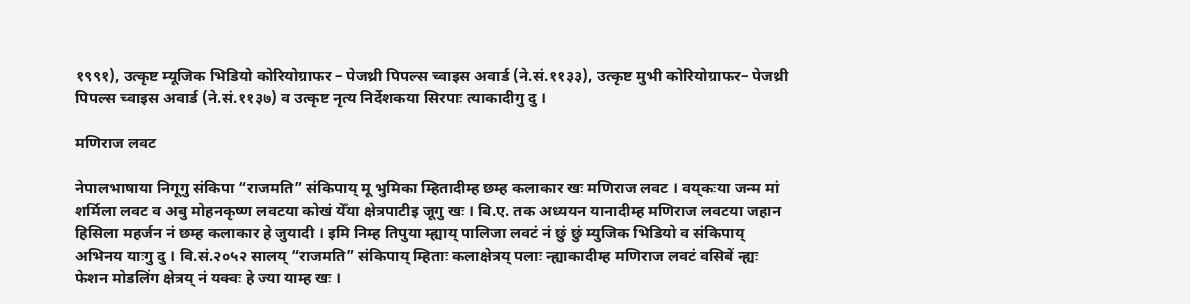१९९१), उत्कृष्ट म्यूजिक भिडियो कोरियोग्राफर – पेजथ्री पिपल्स च्वाइस अवार्ड (ने.सं.११३३), उत्कृष्ट मुभी कोरियोग्राफर– पेजथ्री पिपल्स च्वाइस अवार्ड (ने.सं.११३७) व उत्कृष्ट नृत्य निर्देशकया सिरपाः त्याकादीगु दु ।

मणिराज लवट

नेपालभाषाया निगूगु संकिपा “राजमति” संकिपाय्‌ मू भुमिका म्हितादीम्ह छम्ह कलाकार खः मणिराज लवट । वय्‌कःया जन्म मां शर्मिला लवट व अबु मोहनकृष्ण लवटया कोखं येँया क्षेत्रपाटीइ जूगु खः । बि.ए. तक अध्ययन यानादीम्ह मणिराज लवटया जहान हिसिला महर्जन नं छम्ह कलाकार हे जुयादी । इमि निम्ह तिपुया म्ह्याय्‌ पालिजा लवटं नं छुं छुं म्युजिक भिडियो व संकिपाय्‌ अभिनय याःगु दु । वि.सं.२०५२ सालय्‌ “राजमति” संकिपाय्‌ म्हिताः कलाक्षेत्रय्‌ पलाः न्ह्याकादीम्ह मणिराज लवटं वसिबें न्ह्यः फेशन मोडलिंग क्षेत्रय्‌ नं यक्वः हे ज्या याम्ह खः ।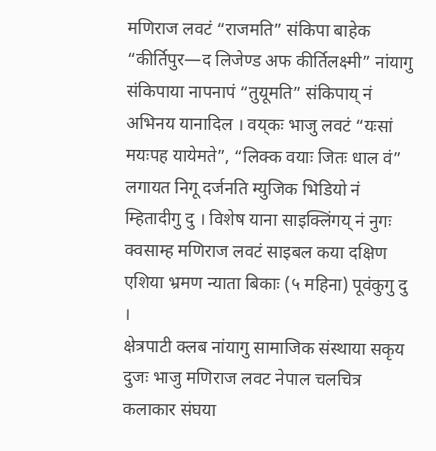मणिराज लवटं “राजमति” संकिपा बाहेक “कीर्तिपुर—द लिजेण्ड अफ कीर्तिलक्ष्मी” नांयागु संकिपाया नापनापं “तुयूमति” संकिपाय्‌ नं अभिनय यानादिल । वय्‌कः भाजु लवटं “यःसां मयःपह यायेमते”, “लिक्क वयाः जितः धाल वं” लगायत निगू दर्जनति म्युजिक भिडियो नं म्हितादीगु दु । विशेष याना साइक्लिंगय्‌ नं नुगः क्वसाम्ह मणिराज लवटं साइबल कया दक्षिण एशिया भ्रमण न्याता बिकाः (५ महिना) पूवंकुगु दु ।
क्षेत्रपाटी क्लब नांयागु सामाजिक संस्थाया सकृय दुजः भाजु मणिराज लवट नेपाल चलचित्र कलाकार संघया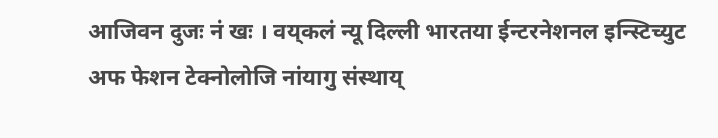आजिवन दुजः नं खः । वय्‌कलं न्यू दिल्ली भारतया ईन्टरनेशनल इन्स्टिच्युट अफ फेशन टेक्नोलोजि नांयागु संस्थाय्‌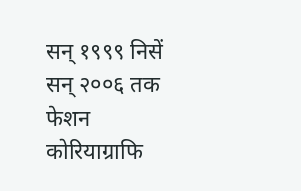सन् १९९९ निसें सन् २००६ तक फेशन कोरियाग्राफि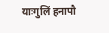याःगुलिं हनापौ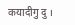कयादीगु दु ।